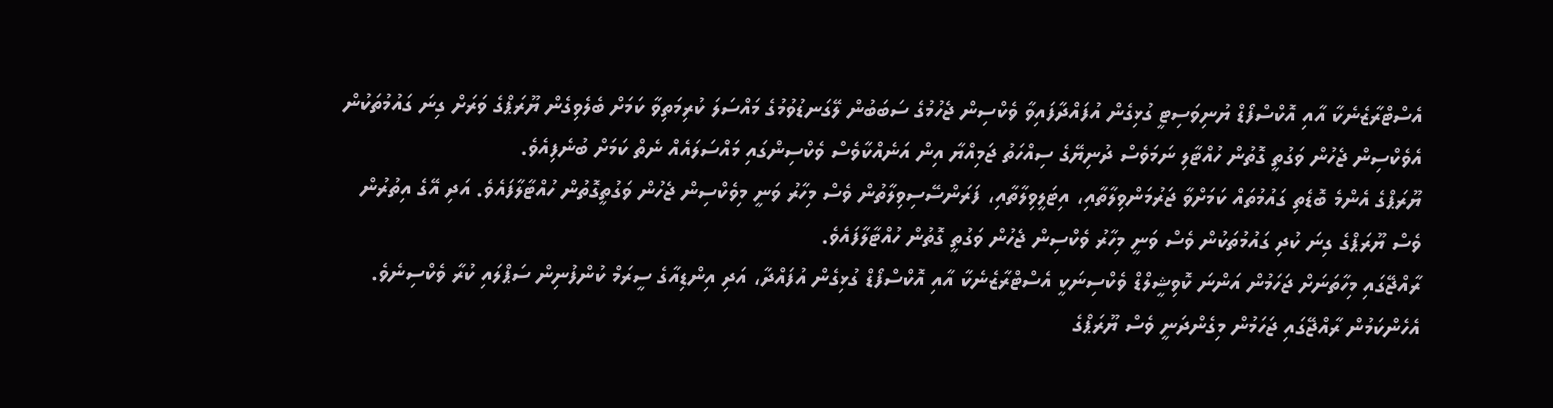އެސްޓްރާޒެނެކާ އާއި އޮކްސްފޯޑް ޔުނިވަސިޓީ ގުޅިގެން އުފައްދާފައިވާ ވެކްސިން ޖެހުމުގެ ސަބަބުން ލޭގަނޑުވުމުގެ މައްސަލަ ކުރިމަތިވާ ކަމަށް ބެލެވިގެން ޔޫރަޕްގެ ވަރަށް ގިނަ ގައުމުތަކުން އެވެކްސިން ޖެހުން ވަގުތީ ގޮތުން ހުއްޓާލި ނަމަވެސް ދުނިޔޭގެ ސިއްހަތު ޖަމިއްޔާ އިން އަނެއްކާވެސް ވެކްސިންގައި މައްސަލައެއް ނެތް ކަމަށް ބުނެފިއެވެ.
ޔޫރަޕްގެ އެންމެ ބޮޑެތި ގައުމުތައް ކަމަށްވާ ޖަރުމަންވިލާތާއި، އިޓަލީވިލާތާއި، ފަރަންސޭސިވިލާތުން ވެސް މިހާރު ވަނީ މިވެކްސިން ޖެހުން ވަގުތީގޮތުން ހުއްޓާލާފައެވެ. އަދި އޭގެ އިތުރުން ވެސް ޔޫރަޕްގެ ގިނަ ކުދި ގައުމުތަކުން ވެސް ވަނީ މިހާރު ވެކްސިން ޖެހުން ވަގުތީ ގޮތުން ހުއްޓާލާފައެވެ.
ރާއްޖޭގައި މިހާތަނަށް ޖަހަމުން އަންނަ ކޮވިޝީލްޑް ވެކްސިނަކީ އެސްޓްރާޒެނެކާ އާއި އޮކްސްފޯޑް ގުޅިގެން އުފައްދާ، އަދި އިންޑިއާގެ ސީރަމް ކުންފުނިން ސަޕްލައި ކުރާ ވެކްސިނެވެ. އެހެންކަމުން ރާއްޖޭގައި ޖަހަމުން މިގެންދަނީ ވެސް ޔޫރަޕްގެ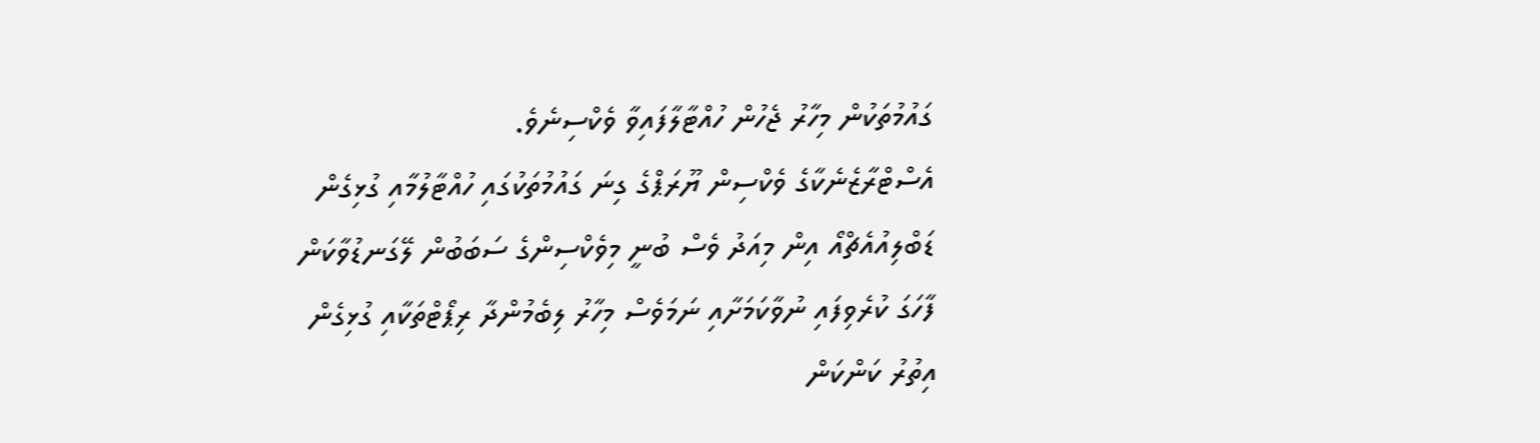ގައުމުތަކުން މިހާރު ޖެހުން ހުއްޓާލާފައިވާ ވެކްސިނެވެ.
އެސްޓްރާޒެނެކާގެ ވެކްސިން ޔޫރަޕްގެ ގިނަ ގައުމުތަކުގައި ހުއްޓާލުމާއި ގުޅިގެން ޑަބްލިއުއެޗްއޯ އިން މިއަދު ވެސް ބުނީ މިވެކްސިންގެ ސަބަބުން ލޭގަނޑުވާކަން ފާހަގަ ކުރެވިފައި ނުވާކަމަށާއި ނަމަވެސް މިހާރު ލިބެމުންދާ ރިޕޯޓްތަކާއި ގުޅިގެން އިތުރު ކަންކަން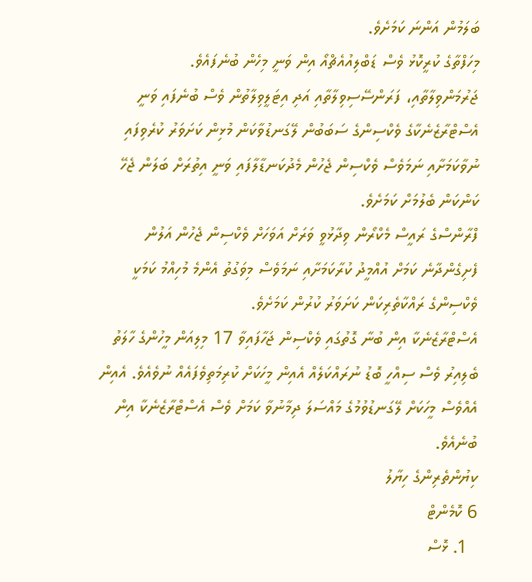ބަލަމުން އަންނަ ކަމަށެވެ.
މިހަފްތާގެ ކުރީކޮޅު ވެސް ޑަބްލިއުއެޗްއޯ އިން ވަނީ މިހެން ބުނެފައެވެ.
ޖަރުމަންވިލާތާއި، ފަރަންސޭސިވިލާތާއި އަދި އިޓަލީވިލާތުން ވެސް ބުނެފައި ވަނީ އެސްޓްރާޒެނެކާގެ ވެކްސިންގެ ސަބަބުން ލޭގަނޑުވާކަން މުޅިން ކަށަވަރު ކުރެވިފައި ނުވާކަމަށާއި ނަމަވެސް ވެކްސިން ޖެހުން މެދުކަނޑާލާފައި ވަނީ އިތުރަށް ބަލަން ޖެހޭ ކަންކަން ބެލުމަށް ކަމަށެވެ.
ފްރާންސްގެ ރައީސް މެކްރޯން ވިދާޅުވީ ވަރަށް އަވަހަށް ވެކްސިން ޖެހުން އަލުން ފެށިގެންދާނެ ކަމަށް އުއްމީދު ކުރާކަމަށާއި ނަމަވެސް މިވަގުތު އެންމެ މުހިއްމު ކަމަކީ ވެކްސިންގެ ރައްކާތެރިކަން ކަށަވަރު ކުރުން ކަމަށެވެ.
އެސްޓްރާޒެނެކާ އިން ބުނާ ގޮތުގައި ވެކްސިން ޖަހާފައިވާ 17 މިލިއަން މީހުންގެ ހާލަތު ބެލިއިރު ވެސް ސިއްހީ ބޮޑު ނުރައްކަލެއް އެއިން މީހަކަށް ކުރިމަތިވެފައެއް ނުވެއެވެ. އެއިން އެއްވެސް މީހަކަށް ލޭގަނޑުވުމުގެ މައްސަލަ ދިމާނުވާ ކަމަށް ވެސް އެސްޓްރާޒެނެކާ އިން ބުނެއެވެ.
ކިޔުންތެރިންގެ ހިޔާލު
6 ކޮމެންޓް
  1. ޅޮސް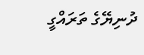ދުނިޔޭގެ ތަރައްގީ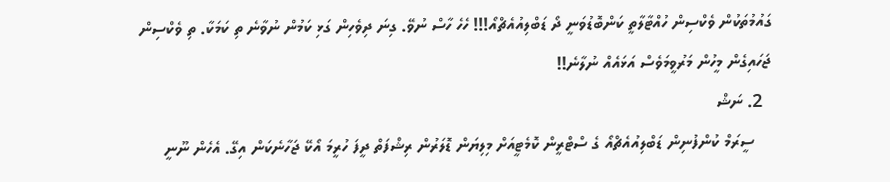ގައުމުތަކުން ވެކްސިން ހުއްޓާލާތީ ކަންބޮޑުވަނީ ދޯ ޑަބްލިއުއެޗްއޯ!!! ހެހެ ހާސް ނުވޭ. ގިނަ ދިވެހިން ގަޅި ކަމުން ނުވާނެ ތި ކަމަކާ. ތި ވެކްސިން ޖަހައިގެން މީހުން މަރުވީމަވެސް އަޅައެއް ނުލާނެ!!
  2. ނަޝް
    ސީރަމް ކުންފުނިން ޑަބްލިއުއެޗްއޯ ގެ ސްޓްރީން ކޮމެޓީއަށް މިލިޔަން ޑޮލަރުން ރިޝްފަތް ދީފަ ހުރީމަ އޯކޭ ޖަހާނެކަން އިގޭ. އެހެން ނޫނީ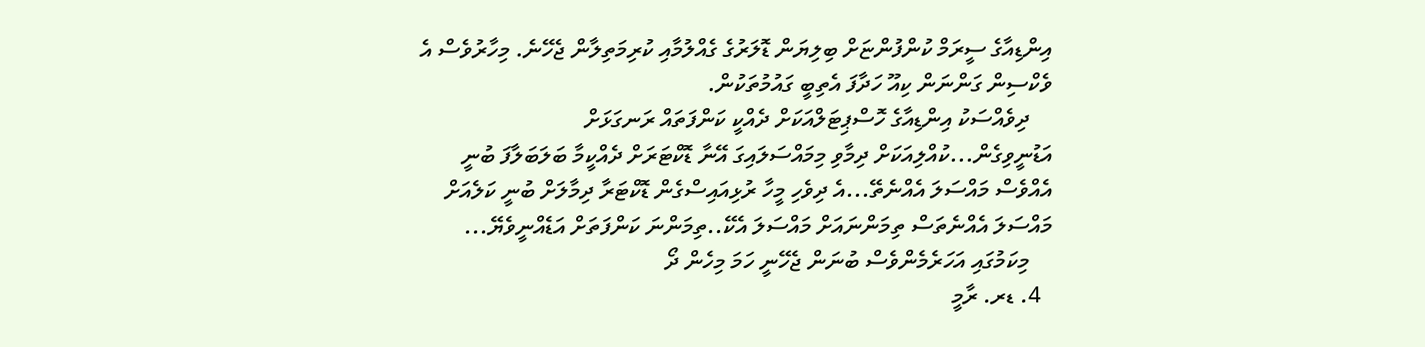އިންޑިއާގެ ސީރަމް ކުންފުންޏަށް ބިލިޔަން ޑޮލަރުގެ ގެއްލުމާއި ކުރިމަތިލާން ޖެހޭނެ. މިހާރުވެސް އެ ވެކްސިން ގަންނަން ކިއޫ ހަދާފަ އެތިބީ ގައުމުތަކުން.
    ދިވެއްސަކު އިންޑިއާގެ ހޮސްޕިޓަލްއަކަށް ދެއްކީ ކަންފަތައް ރަނގަޅަށް އަޑުނީވިގެން...ކުއްލިއަކަށް ދިމާވި މިމައްސަލައިގަ އޭނާ ޑޮކްޓަރަށް ދެއްކީމާ ބަލަބަލާފަ ބުނީ އެއްވެސް މައްސަލަ އެއްނެތޭ...އެ ދިވެހި މީހާ ރުޅިއައިސްގެން ޑޮކްޓަރާ ދިމާލަށް ބުނީ ކަލެއަށް މައްސަލަ އެއްނެތަސް ތިމަންނައަށް މައްސަލަ އެކޭ..ތިމަންނަ ކަންފަތަށް އަޑެއްނީވެޔޭ...
    މިކަމުގައި އަހަރެމެންވެސް ބުނަން ޖެހޭނީ ހަމަ މިހެން ދޯ
  4. ޑރ. ރާމީ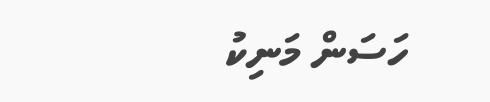ހަސަން މަނިކު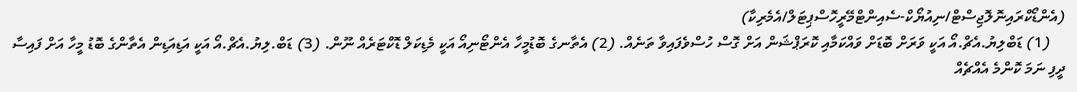(އެންޑޯކްރައިނޮލޮޖިސްޓް/ނިއުޔޯކް-ސެއިންޓްމޭރީހޮސްޕިޓަލް/އެމެރިކާ)
    (1) ޑަބްލިޔު.އެޗް.އޯ އަކީ ވަރަށް ބޮޑަށް ވައްކަމާއި ކޮރަޕްޝަން އަށް ގޮސް ހުސްވެފައިވާ ތަނެއް. (2) އެތާނގެ ބޮޑުމީހާ އެންޓޯނިއޯ އަކީ މެޑިކަލް ޑޮކްޓަރެއް ނޫން. (3) ޑަބް.ލިޔު.އެޗް.އޯ އަކީ އަޑިއަޑިން އެތާންގެ ބޮޑު މީހާ އަށް ފައިސާ ދީފި ނަމަ ކޮންމެ އެއްޗެއް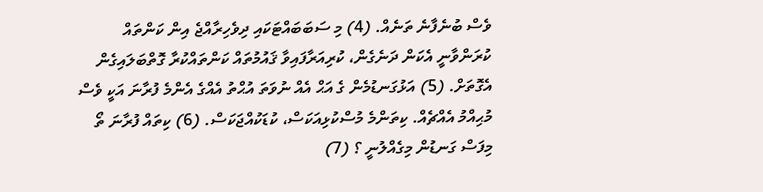ވެސް ބުނެފާނެ ތަނެއް. (4) މި ސަބަބައްޓަކައި ދިވެހިރާއްޖެ އިން ކަންތައް ކުރަންވާނީ އެކަން ދަނެގެން، ކުރިއަރާފައިވާ ޤައުމުތައް ކަންތައްކުރާ ގޮތްބަލައިގެން އެގޮތަށް. (5) އަޅުގަނޑުމެން ގެ އަޙް އެއް ނުވަތަ އުޙްތު އެއްގެ އެންމެ ފުރާނަ އަކީ ވެސް މުޙިއްމު އެއްޗެއް. ކިތަންމެ މުސްކުޅިއަކަސް، ކުޑަކުއްޖަކަސް. (6) ކިތައް ފުރާނަ ތޯ މިފަސް ގަނޑުން މިގެއްލުނީ ؟ (7)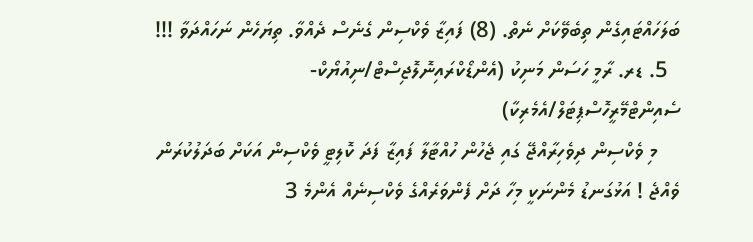ބަލަހައްޓައިގެން ތިބެވޭކަށް ނެތް. (8) ފައިޒާ ވެކްސިން ގެނެސް ދެއްވާ. ތިޔަހެން ނަހައްދަވާ !!!
  5. ޑރ. ރާމީ ހަސަން މަނިކު (އެންޑޯކްރައިނޮލޮޖިސްޓް/ނިއުޔޯކް-ސެއިންޓްމޭރީހޮސްޕިޓަލް/އެމެރިކާ)
    މި ވެކްސިން ދިވެހިރާއްޖޭ ގައި ޖެހުން ހުއްޓާލާ ފައިޒާ ފަދަ ކޮލިޓީ ވެކްސިން އަކަށް ބަދަލުކުރަން ވެއްޖެ ! އަޅުގަނޑު މެންނަކީ މިހާ ދަށް ފެންވަރެއްގެ ވެކްސިނެއް އެންމެ 3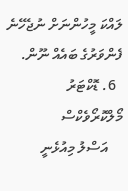ލައްކަ މީހުންނަށް ނުޖެހޭނެ ފެންވަރުގެ ބައެއް ނޫން.
  6. ޑޮކްޓަރު މޯލްކޮރޯވެކްސް
    އަސްލު މިއުޅެނީ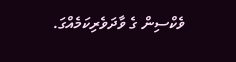ވެކްސިން ގެ ވާދަވެރިކަމެއްގަ.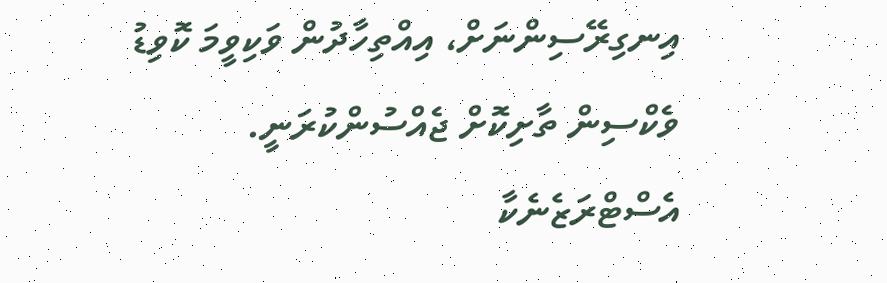އިނގިރޭސިންނަށް، އިއްތިހާދުން ވަކިވީމަ ކޮވިޑު ވެކްސިން ތާށިކޮށް ޖެއްސުންކުރަނީ. އެސްޓްރަޒެނެކާ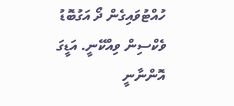ހުއްޓުވައިގެން ދޯ އަގުބޮޑު ވެކްސިން ވިއްކޭނީ. އަޑީގަ އޮންނާނީ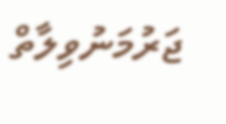ޖަރުމަނުވިލާތް